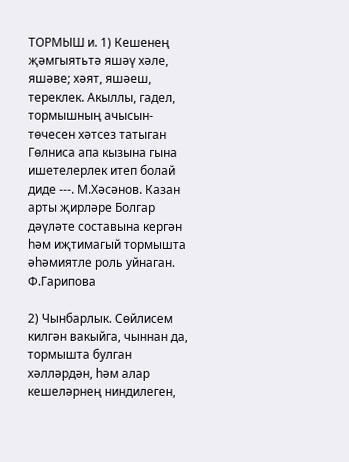ТОРМЫШ и. 1) Кешенең җәмгыятьтә яшәү хәле, яшәве; хәят, яшәеш, тереклек. Акыллы, гадел, тормышның ачысын-төчесен хәтсез татыган Гөлниса апа кызына гына ишетелерлек итеп болай диде ---. М.Хәсәнов. Казан арты җирләре Болгар дәүләте составына кергән һәм иҗтимагый тормышта әһәмиятле роль уйнаган. Ф.Гарипова

2) Чынбарлык. Сөйлисем килгән вакыйга, чыннан да, тормышта булган хәлләрдән, һәм алар кешеләрнең ниндилеген,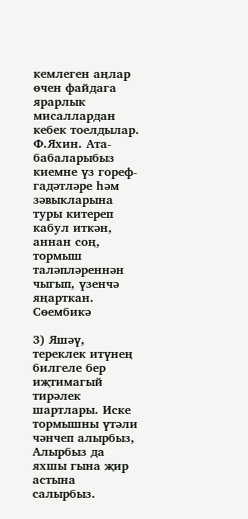кемлеген аңлар өчен файдага ярарлык мисаллардан кебек тоелдылар. Ф.Яхин. Ата-бабаларыбыз киемне үз гореф-гадәтләре һәм зәвыкларына туры китереп кабул иткән, аннан соң, тормыш таләпләреннән чыгып, үзенчә яңарткан. Сөембикә

3) Яшәү, тереклек итүнең билгеле бер иҗтимагый тирәлек шартлары. Иске тормышны үтәли чәнчеп алырбыз, Алырбыз да яхшы гына җир астына салырбыз.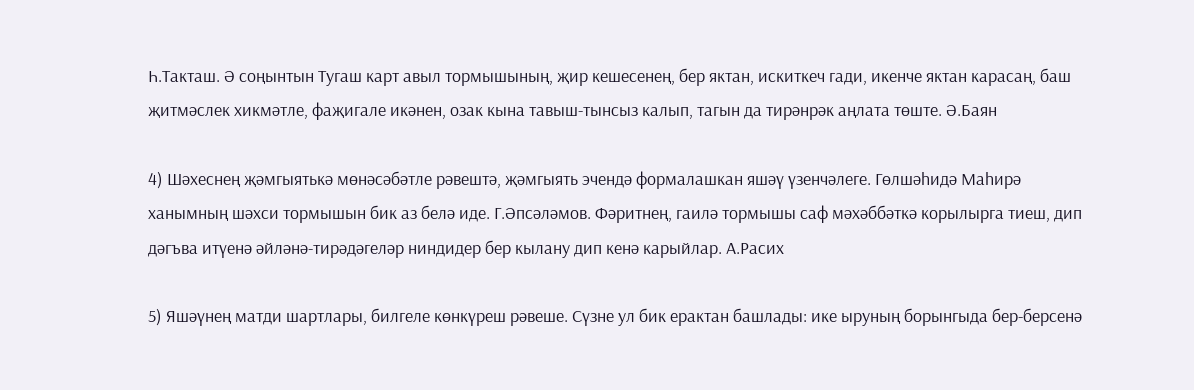Һ.Такташ. Ә соңынтын Тугаш карт авыл тормышының, җир кешесенең, бер яктан, искиткеч гади, икенче яктан карасаң, баш җитмәслек хикмәтле, фаҗигале икәнен, озак кына тавыш-тынсыз калып, тагын да тирәнрәк аңлата төште. Ә.Баян

4) Шәхеснең җәмгыятькә мөнәсәбәтле рәвештә, җәмгыять эчендә формалашкан яшәү үзенчәлеге. Гөлшәһидә Маһирә ханымның шәхси тормышын бик аз белә иде. Г.Әпсәләмов. Фәритнең, гаилә тормышы саф мәхәббәткә корылырга тиеш, дип дәгъва итүенә әйләнә-тирәдәгеләр ниндидер бер кылану дип кенә карыйлар. А.Расих

5) Яшәүнең матди шартлары, билгеле көнкүреш рәвеше. Сүзне ул бик ерактан башлады: ике ыруның борынгыда бер-берсенә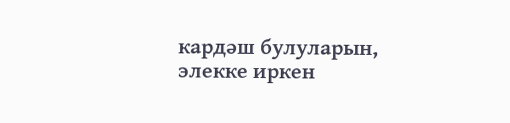кардәш булуларын, элекке иркен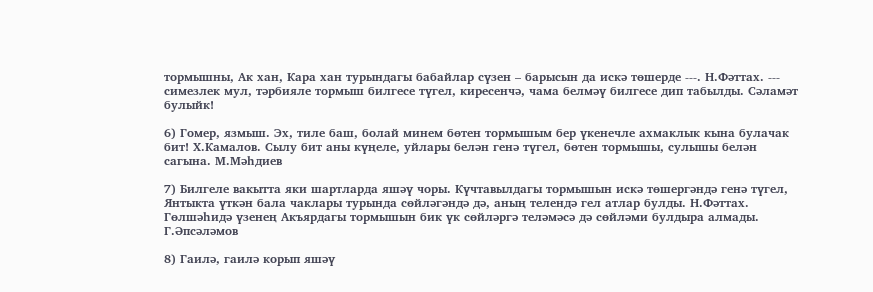тормышны, Ак хан, Кара хан турындагы бабайлар сүзен – барысын да искә төшерде ---. Н.Фәттах. --- симезлек мул, тәрбияле тормыш билгесе түгел, киресенчә, чама белмәү билгесе дип табылды. Сәламәт булыйк!

6) Гомер, язмыш. Эх, тиле баш, болай минем бөтен тормышым бер үкенечле ахмаклык кына булачак бит! Х.Камалов. Сылу бит аны күңеле, уйлары белән генә түгел, бөтен тормышы, сулышы белән сагына. М.Мәһдиев

7) Билгеле вакытта яки шартларда яшәү чоры. Күчтавылдагы тормышын искә төшергәндә генә түгел, Янтыкта үткән бала чаклары турында сөйләгәндә дә, аның телендә гел атлар булды. Н.Фәттах. Гөлшәһидә үзенең Акъярдагы тормышын бик үк сөйләргә теләмәсә дә сөйләми булдыра алмады. Г.Әпсәләмов

8) Гаилә, гаилә корып яшәү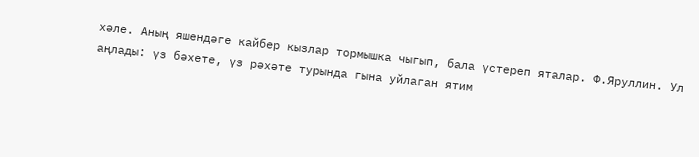хәле. Аның яшендәге кайбер кызлар тормышка чыгып, бала үстереп яталар. Ф.Яруллин. Ул аңлады: үз бәхете, үз рәхәте турында гына уйлаган ятим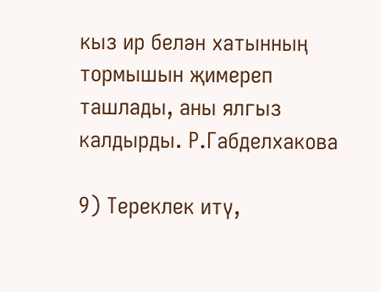кыз ир белән хатынның тормышын җимереп ташлады, аны ялгыз калдырды. Р.Габделхакова

9) Тереклек итү,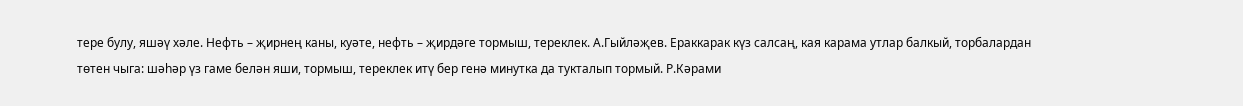тере булу, яшәү хәле. Нефть – җирнең каны, куәте, нефть – җирдәге тормыш, тереклек. А.Гыйләҗев. Ераккарак күз салсаң, кая карама утлар балкый, торбалардан төтен чыга: шәһәр үз гаме белән яши, тормыш, тереклек итү бер генә минутка да тукталып тормый. Р.Кәрами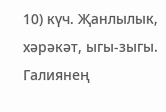10) күч. Җанлылык, хәрәкәт, ыгы-зыгы. Галиянең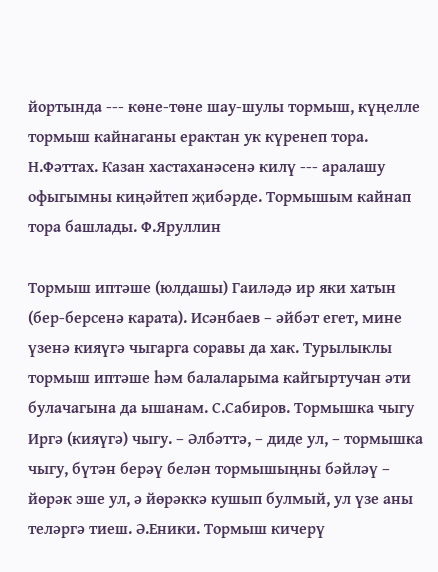йортында --- көне-төне шау-шулы тормыш, күңелле тормыш кайнаганы ерактан ук күренеп тора. Н.Фәттах. Казан хастаханәсенә килү --- аралашу офыгымны киңәйтеп җибәрде. Тормышым кайнап тора башлады. Ф.Яруллин

Тормыш иптәше (юлдашы) Гаиләдә ир яки хатын (бер-берсенә карата). Исәнбаев – әйбәт егет, мине үзенә кияүгә чыгарга соравы да хак. Турылыклы тормыш иптәше һәм балаларыма кайгыртучан әти булачагына да ышанам. С.Сабиров. Тормышка чыгу Иргә (кияүгә) чыгу. – Әлбәттә, – диде ул, – тормышка чыгу, бүтән берәү белән тормышыңны бәйләү – йөрәк эше ул, ә йөрәккә кушып булмый, ул үзе аны теләргә тиеш. Ә.Еники. Тормыш кичерү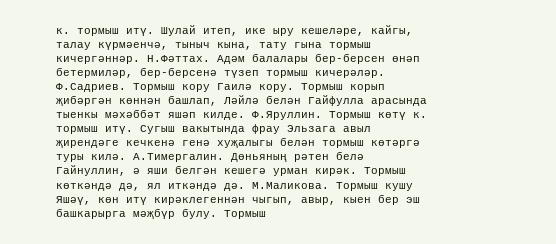к. тормыш итү. Шулай итеп, ике ыру кешеләре, кайгы, талау күрмәенчә, тыныч кына, тату гына тормыш кичергәннәр. Н.Фәттах. Адәм балалары бер-берсен өнәп бетермиләр, бер-берсенә түзеп тормыш кичерәләр. Ф.Садриев. Тормыш кору Гаилә кору. Тормыш корып җибәргән көннән башлап, Ләйлә белән Гайфулла арасында тыенкы мәхәббәт яшәп килде. Ф.Яруллин. Тормыш көтү к. тормыш итү. Сугыш вакытында фрау Эльзага авыл җирендәге кечкенә генә хуҗалыгы белән тормыш көтәргә туры килә. А.Тимергалин. Дөньяның рәтен белә Гайнуллин, ә яши белгән кешегә урман кирәк. Тормыш көткәндә дә, ял иткәндә дә. М.Маликова. Тормыш кушу Яшәү, көн итү кирәклегеннән чыгып, авыр, кыен бер эш башкарырга мәҗбүр булу. Тормыш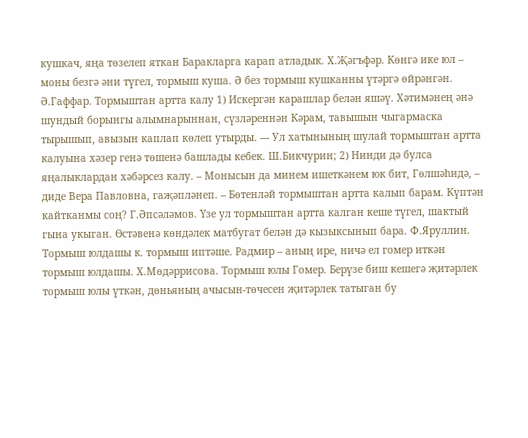кушкач, яңа төзелеп яткан Баракларга карап атладык. Х.Җәгъфәр. Көнгә ике юл – моны безгә әни түгел, тормыш куша. Ә без тормыш кушканны үтәргә өйрәнгән. Ә.Гаффар. Тормыштан артта калу 1) Искергән карашлар белән яшәү. Хәтимәнең әнә шундый борынгы алымнарыннан, сүзләреннән Кәрам, тавышын чыгармаска тырышып, авызын каплап көлеп утырды. --- Ул хатынының шулай тормыштан артта калуына хәзер генә төшенә башлады кебек. Ш.Бикчурин; 2) Нинди дә булса яңалыклардан хәбәрсез калу. – Монысын да минем ишеткәнем юк бит, Гөлшәһидә, – диде Вера Павловна, гаҗәпләнеп. – Бөтенләй тормыштан артта калып барам. Күптән кайтканмы соң? Г.Әпсәләмов. Үзе ул тормыштан артта калган кеше түгел, шактый гына укыган. Өстәвенә көндәлек матбугат белән дә кызыксынып бара. Ф.Яруллин. Тормыш юлдашы к. тормыш иптәше. Радмир – аның ире, ничә ел гомер иткән тормыш юлдашы. Х.Мөдәррисова. Тормыш юлы Гомер. Берүзе биш кешегә җитәрлек тормыш юлы үткән, дөньяның ачысын-төчесен җитәрлек татыган бу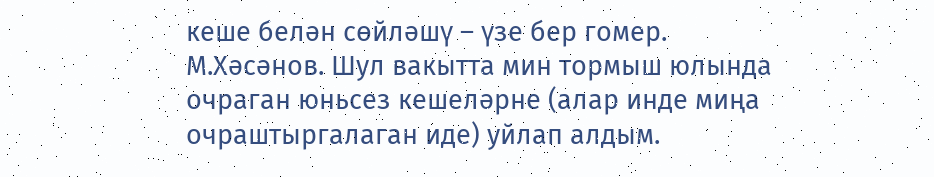кеше белән сөйләшү – үзе бер гомер. М.Хәсәнов. Шул вакытта мин тормыш юлында очраган юньсез кешеләрне (алар инде миңа очраштыргалаган иде) уйлап алдым.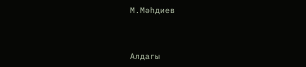М.Мәһдиев



Алдагы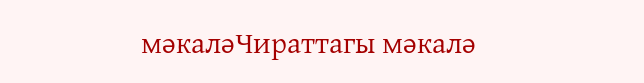мәкаләЧираттагы мәкалә